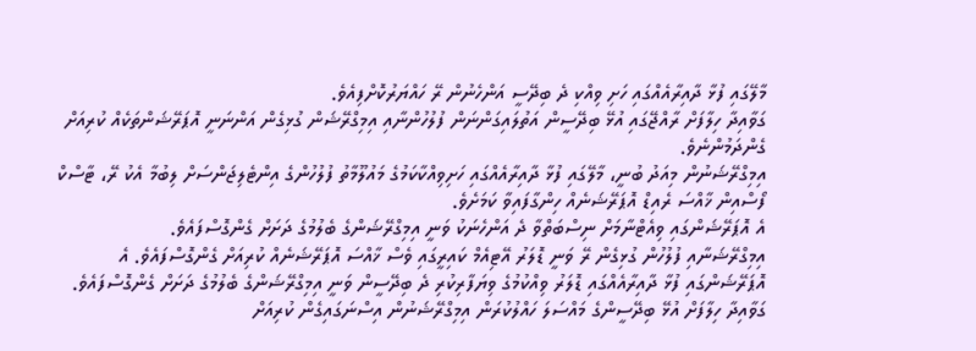މާލޭގައި ފުޅާ ދާއިރާއެއްގައި ހަށި ވިއްކި ދެ ބިދޭސީ އަންހެނުން ރޭ ހައްޔަރުކޮށްފިއެވެ.
ގަވާއިދާ ހިލާފަށް ރާއްޖޭގައި އުޅޭ ބިދޭސީން އަތުލައިގަންނަން ފުލުހުންނާއި އިމިގްރޭޝަން ގުޅިގެން އަންނަނީ އޮޕަރޭޝަންތަކެއް ކުރިއަށް ގެންދަމުންނެވެ.
އިމިގްރޭޝަނުން މިއަދު ބުނީ، މާލޭގައި ފުޅާ ދާއިރާއެއްގައި ހަށިވިއްކާކަމުގެ މައުލޫމާތު ފުލުހުންގެ އިންޓެލިޖަންސަށް ލިބުމާ އެކު ރޭ، ޓާސްކް ފޯސްއިން ޚާއްސަ ރެއިޑް އޮޕަރޭޝަނެއް ހިންގާފައިވާ ކަމަށެވެ.
އެ އޮޕަރޭޝަންގައި ވިއެޓްނާމަށް ނިސްބަތްވާ ދެ އަންހެނަކު ވަނީ އިމިގްރޭޝަންގެ ބެލުމުގެ ދަށަށް ގެންގޮސްފައެވެ.
އިމިގްރޭޝަނާއި ފުލުހުން ގުޅިގެން ރޭ ވަނީ ޑޮލަރު އޭޓިއެމް ކައިރީގައި ވެސް ޚާއްސަ އޮޕަރޭޝަނެއް ކުރިއަށް ގެންގޮސްފައެވެ. އެ އޮޕަރޭޝަންގައި ފުޅާ ދާއިރާއެއްގައި ޑޮލަރު ވިއްކުމުގެ ވިޔަފާރިކުރި ދެ ބިދޭސީން ވަނީ އިމިގްރޭޝަންގެ ބެލުމުގެ ދަށަށް ގެންގޮސްފައެވެ.
ގަވާއިދާ ހިލާފަށް އުޅޭ ބިދޭސީންގެ މައްސަލަ ހައްލުކުރަން އިމިގްރޭޝަނުން އިސްނަގައިގެން ކުރިއަށް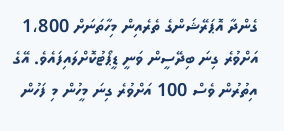ގެންދާ އޮޕަރޭޝަންގެ ތެރެއިން މިހާތަނަށް 1،800 އަށްވުރެ ގިނަ ބިދޭސީން ވަނީ ޑީޕޯޓުކޮށްލައިފައެވެ. އޭގެ އިތުރުން ވެސް 100 އަށްވުރެ ގިނަ މީހުން މި ފަހުން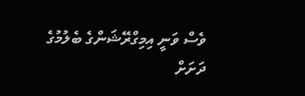ވެސް ވަނީ އިމިގްރޭޝަންގެ ބެލުމުގެ ދަށަށް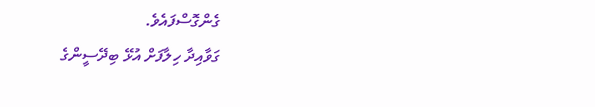ގެންގޮސްފައެވެ.
ގަވާއިދާ ހިލާފަށް އުޅޭ ބިދޭސީންގެ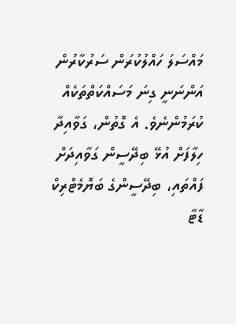މައްސަލަ ހައްލުކުރަން ސަރުކާރުން އަންނަނީ ގިނަ މަސައްކަތްތަކެއް ކުރަމުންނެވެ. އެ ގޮތުން، ގަވާއިދާ ހިލާފަށް އުޅޭ ބިދޭސީން ގަވާއިދަށް ފައްތައި، ބިދޭސީންގެ ބަޔޮމެޓްރިކް ޑާޓާ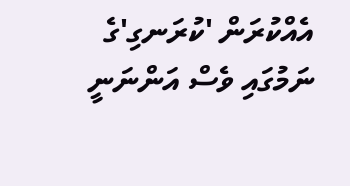އެއްކުރަން 'ކުރަނގި'ގެ ނަމުގައި ވެސް އަންނަނީ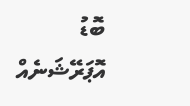ބޮޑު އޮޕަރޭޝަނެއް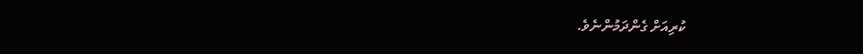ކުރިއަށް ގެންދަމުންނެވެ.